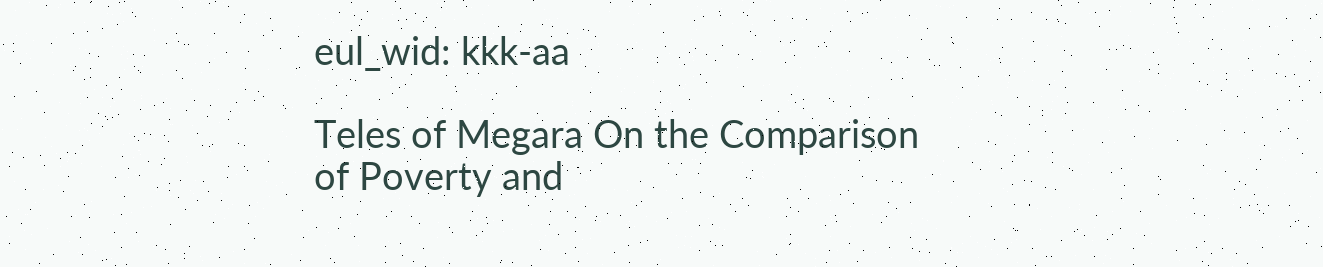eul_wid: kkk-aa

Teles of Megara On the Comparison of Poverty and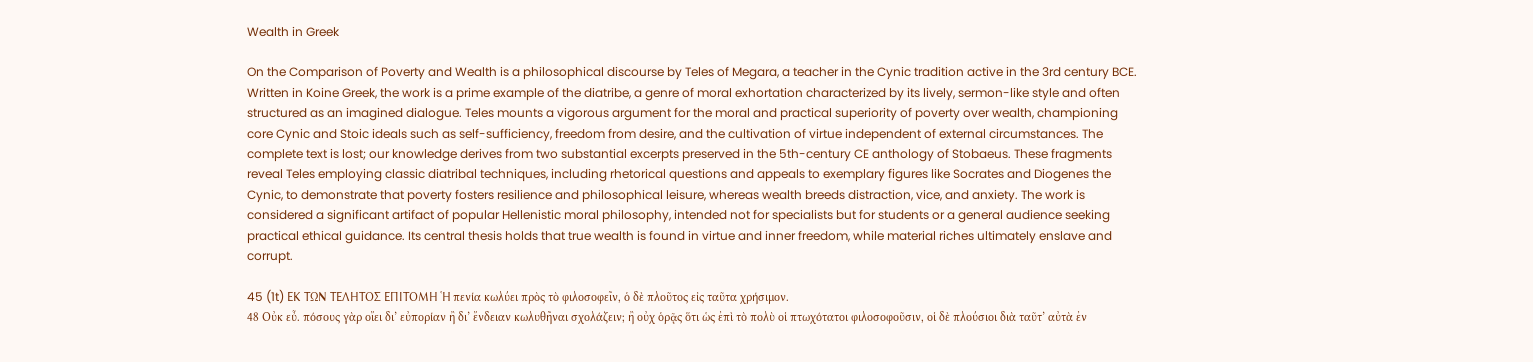Wealth in Greek

On the Comparison of Poverty and Wealth is a philosophical discourse by Teles of Megara, a teacher in the Cynic tradition active in the 3rd century BCE. Written in Koine Greek, the work is a prime example of the diatribe, a genre of moral exhortation characterized by its lively, sermon-like style and often structured as an imagined dialogue. Teles mounts a vigorous argument for the moral and practical superiority of poverty over wealth, championing core Cynic and Stoic ideals such as self-sufficiency, freedom from desire, and the cultivation of virtue independent of external circumstances. The complete text is lost; our knowledge derives from two substantial excerpts preserved in the 5th-century CE anthology of Stobaeus. These fragments reveal Teles employing classic diatribal techniques, including rhetorical questions and appeals to exemplary figures like Socrates and Diogenes the Cynic, to demonstrate that poverty fosters resilience and philosophical leisure, whereas wealth breeds distraction, vice, and anxiety. The work is considered a significant artifact of popular Hellenistic moral philosophy, intended not for specialists but for students or a general audience seeking practical ethical guidance. Its central thesis holds that true wealth is found in virtue and inner freedom, while material riches ultimately enslave and corrupt.

45 (1t) ΕΚ ΤΩΝ ΤΕΛΗΤΟΣ ΕΠΙΤΟΜΗ Ἡ πενία κωλύει πρὸς τὸ φιλοσοφεῖν, ὁ δὲ πλοῦτος εἰς ταῦτα χρήσιμον.
48 Οὐκ εὖ. πόσους γὰρ οἴει δι’ εὐπορίαν ἢ δι’ ἔνδειαν κωλυθῆναι σχολάζειν; ἢ οὐχ ὁρᾷς ὅτι ὡς ἐπὶ τὸ πολὺ οἱ πτωχότατοι φιλοσοφοῦσιν, οἱ δὲ πλούσιοι διὰ ταῦτ’ αὐτὰ ἐν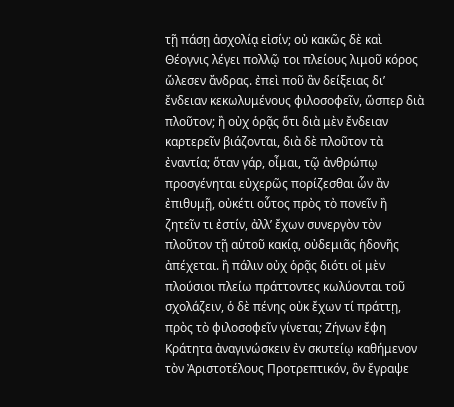τῇ πάσῃ ἀσχολίᾳ εἰσίν; οὐ κακῶς δὲ καὶ Θέογνις λέγει πολλῷ τοι πλείους λιμοῦ κόρος ὤλεσεν ἄνδρας. ἐπεὶ ποῦ ἂν δείξειας δι’ ἔνδειαν κεκωλυμένους φιλοσοφεῖν, ὥσπερ διὰ πλοῦτον; ἢ οὐχ ὁρᾷς ὅτι διὰ μὲν ἔνδειαν καρτερεῖν βιάζονται, διὰ δὲ πλοῦτον τὰ ἐναντία; ὅταν γάρ, οἶμαι, τῷ ἀνθρώπῳ προσγένηται εὐχερῶς πορίζεσθαι ὧν ἂν ἐπιθυμῇ, οὐκέτι οὗτος πρὸς τὸ πονεῖν ἢ ζητεῖν τι ἐστίν, ἀλλ’ ἔχων συνεργὸν τὸν πλοῦτον τῇ αὑτοῦ κακίᾳ, οὐδεμιᾶς ἡδονῆς ἀπέχεται. ἢ πάλιν οὐχ ὁρᾷς διότι οἱ μὲν πλούσιοι πλείω πράττοντες κωλύονται τοῦ σχολάζειν, ὁ δὲ πένης οὐκ ἔχων τί πράττῃ, πρὸς τὸ φιλοσοφεῖν γίνεται; Ζήνων ἔφη Κράτητα ἀναγινώσκειν ἐν σκυτείῳ καθήμενον τὸν Ἀριστοτέλους Προτρεπτικόν, ὃν ἔγραψε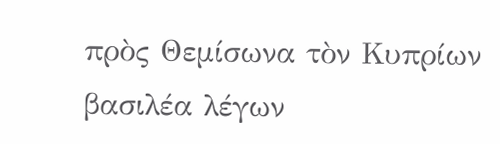πρὸς Θεμίσωνα τὸν Κυπρίων βασιλέα λέγων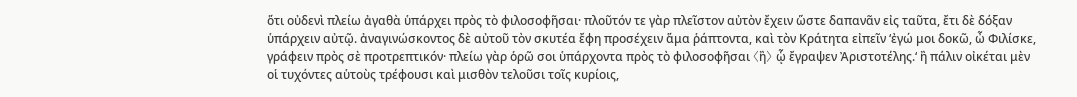ὅτι οὐδενὶ πλείω ἀγαθὰ ὑπάρχει πρὸς τὸ φιλοσοφῆσαι· πλοῦτόν τε γὰρ πλεῖστον αὐτὸν ἔχειν ὥστε δαπανᾶν εἰς ταῦτα, ἔτι δὲ δόξαν ὑπάρχειν αὐτῷ. ἀναγινώσκοντος δὲ αὐτοῦ τὸν σκυτέα ἔφη προσέχειν ἅμα ῥάπτοντα, καὶ τὸν Κράτητα εἰπεῖν ‘ἐγώ μοι δοκῶ, ὦ Φιλίσκε, γράφειν πρὸς σὲ προτρεπτικόν· πλείω γὰρ ὁρῶ σοι ὑπάρχοντα πρὸς τὸ φιλοσοφῆσαι 〈ἢ〉 ᾧ ἔγραψεν Ἀριστοτέλης.‘ ἢ πάλιν οἰκέται μὲν οἱ τυχόντες αὑτοὺς τρέφουσι καὶ μισθὸν τελοῦσι τοῖς κυρίοις,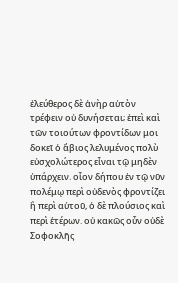ἐλεύθερος δὲ ἀνὴρ αὑτὸν τρέφειν οὐ δυνήσεται; ἐπεὶ καὶ τῶν τοιούτων φροντίδων μοι δοκεῖ ὁ ἄβιος λελυμένος πολὺ εὐσχολώτερος εἶναι τῷ μηδὲν ὑπάρχειν. οἷον δήπου ἐν τῷ νῦν πολέμῳ περὶ οὐδενὸς φροντίζει ἢ περὶ αὑτοῦ, ὁ δὲ πλούσιος καὶ περὶ ἑτέρων. οὐ κακῶς οὖν οὐδὲ Σοφοκλῆς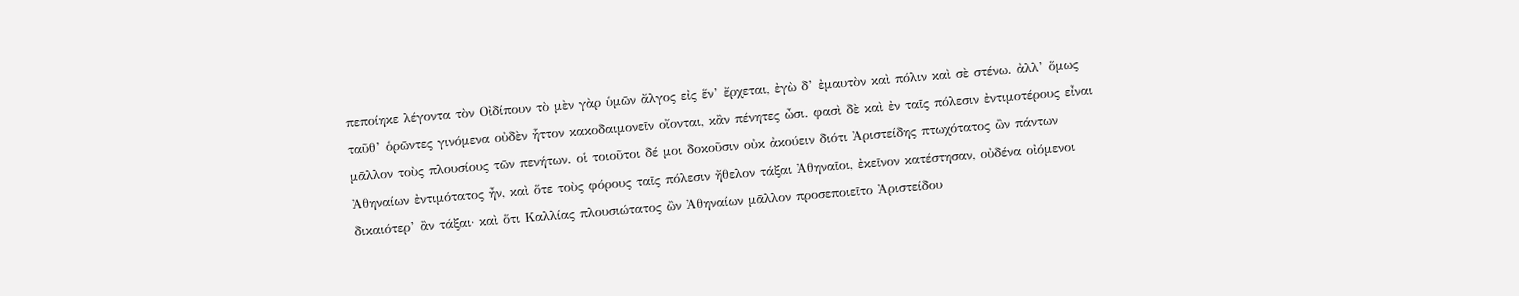πεποίηκε λέγοντα τὸν Οἰδίπουν τὸ μὲν γὰρ ὑμῶν ἄλγος εἰς ἕν’ ἔρχεται, ἐγὼ δ’ ἐμαυτὸν καὶ πόλιν καὶ σὲ στένω. ἀλλ’ ὅμως ταῦθ’ ὁρῶντες γινόμενα οὐδὲν ἧττον κακοδαιμονεῖν οἴονται, κἂν πένητες ὦσι. φασὶ δὲ καὶ ἐν ταῖς πόλεσιν ἐντιμοτέρους εἶναι μᾶλλον τοὺς πλουσίους τῶν πενήτων. οἱ τοιοῦτοι δέ μοι δοκοῦσιν οὐκ ἀκούειν διότι Ἀριστείδης πτωχότατος ὢν πάντων Ἀθηναίων ἐντιμότατος ἦν, καὶ ὅτε τοὺς φόρους ταῖς πόλεσιν ἤθελον τάξαι Ἀθηναῖοι, ἐκεῖνον κατέστησαν, οὐδένα οἰόμενοι δικαιότερ’ ἂν τάξαι· καὶ ὅτι Καλλίας πλουσιώτατος ὢν Ἀθηναίων μᾶλλον προσεποιεῖτο Ἀριστείδου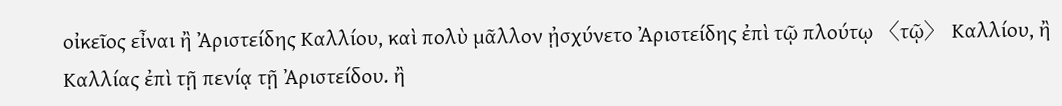οἰκεῖος εἶναι ἢ Ἀριστείδης Καλλίου, καὶ πολὺ μᾶλλον ᾐσχύνετο Ἀριστείδης ἐπὶ τῷ πλούτῳ 〈τῷ〉 Καλλίου, ἢ Καλλίας ἐπὶ τῇ πενίᾳ τῇ Ἀριστείδου. ἢ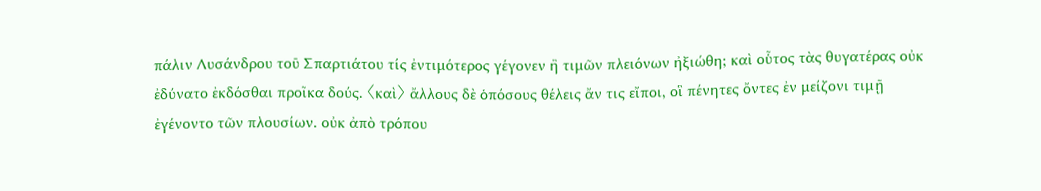πάλιν Λυσάνδρου τοῦ Σπαρτιάτου τίς ἐντιμότερος γέγονεν ἢ τιμῶν πλειόνων ἠξιώθη; καὶ οὗτος τὰς θυγατέρας οὐκ ἐδύνατο ἐκδόσθαι προῖκα δούς. 〈καὶ〉 ἄλλους δὲ ὁπόσους θέλεις ἄν τις εἴποι, οἳ πένητες ὄντες ἐν μείζονι τιμῇ ἐγένοντο τῶν πλουσίων. οὐκ ἀπὸ τρόπου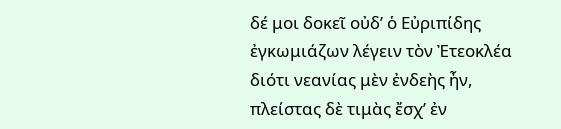δέ μοι δοκεῖ οὐδ’ ὁ Εὐριπίδης ἐγκωμιάζων λέγειν τὸν Ἐτεοκλέα διότι νεανίας μὲν ἐνδεὴς ἦν, πλείστας δὲ τιμὰς ἔσχ’ ἐν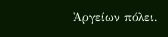Ἀργείων πόλει.